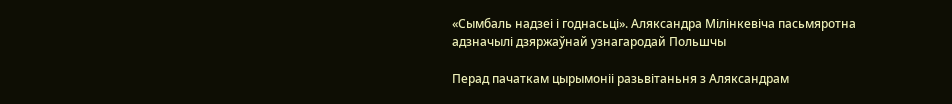«Сымбаль надзеі і годнасьці». Аляксандра Мілінкевіча пасьмяротна адзначылі дзяржаўнай узнагародай Польшчы

Перад пачаткам цырымоніі разьвітаньня з Аляксандрам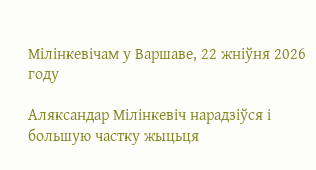Мілінкевічам у Варшаве, 22 жніўня 2026 году

Аляксандар Мілінкевіч нарадзіўся і большую частку жыцьця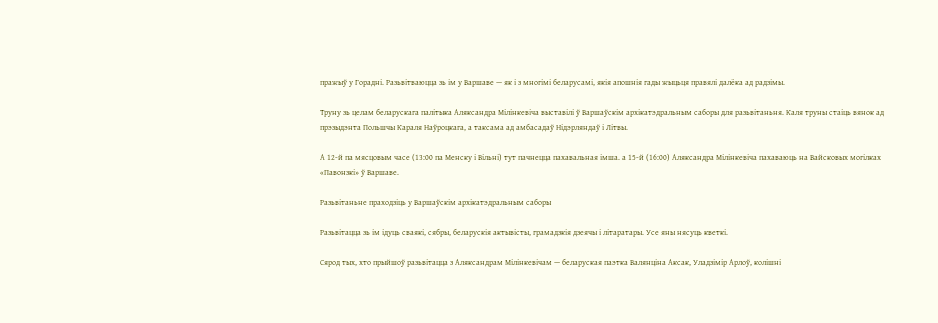пражыў у Горадні. Разьвітваюцца зь ім у Варшаве — як і з многімі беларусамі, якія апошнія гады жыцьця правялі далёка ад радзімы.

Труну зь целам беларускага палітыка Аляксандра Мілінкевіча выставілі ў Варшаўскім архікатэдральным саборы для разьвітаньня. Каля труны стаіць вянок ад прэзыдэнта Польшчы Караля Наўроцкага, а таксама ад амбасадаў Нідэрляндаў і Літвы.

А 12-й па мясцовым часе (13:00 па Менску і Вільні) тут пачнецца пахавальная імша. а 15-й (16:00) Аляксандра Мілінкевіча пахаваюць на Вайсковых могілках «Павонзкі» ў Варшаве.

Разьвітаньне праходзіць у Варшаўскім архікатэдральным саборы

Разьвітацца зь ім ідуць сваякі, сябры, беларускія актывісты, грамадзкія дзеячы і літаратары. Усе яны нясуць кветкі.

Сярод тых, хто прыйшоў разьвітацца з Аляксандрам Мілінкевічам — беларуская паэтка Валянціна Аксак, Уладзімір Арлоў, колішні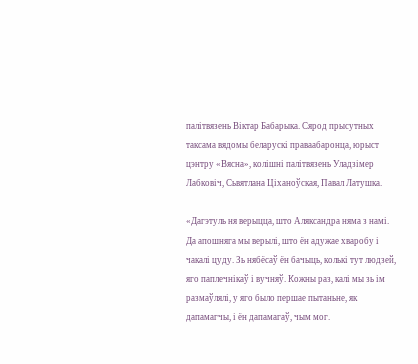палітвязень Віктар Бабарыка. Сярод прысутных таксама вядомы беларускі праваабаронца, юрыст цэнтру «Вясна», колішні палітвязень Уладзімер Лабковіч, Сьвятлана Ціханоўская, Павал Латушка.

«Дагэтуль ня верыцца, што Аляксандра няма з намі. Да апошняга мы верылі, што ён адужае хваробу і чакалі цуду. Зь нябёсаў ён бачыць, колькі тут людзей, яго паплечнікаў і вучняў. Кожны раз, калі мы зь ім размаўлялі, у яго было першае пытаньне, як дапамагчы, і ён дапамагаў, чым мог.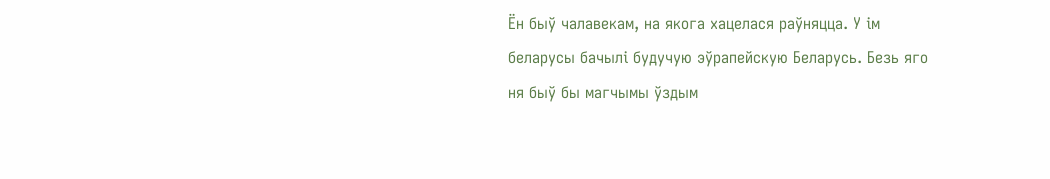Ён быў чалавекам, на якога хацелася раўняцца. У ім беларусы бачылі будучую эўрапейскую Беларусь. Безь яго ня быў бы магчымы ўздым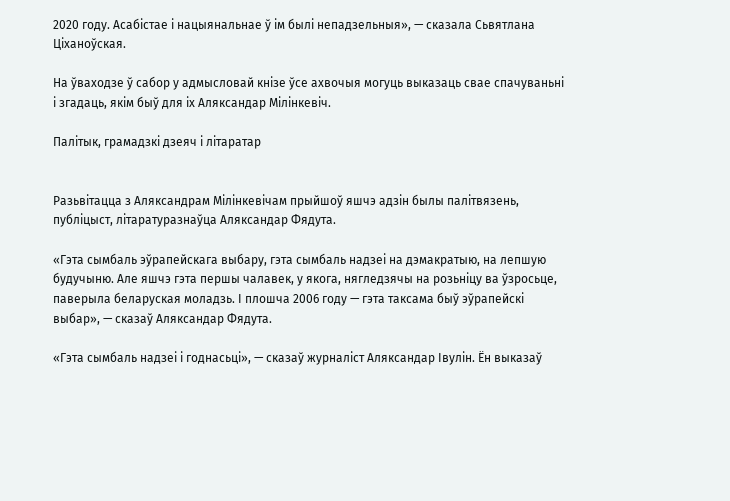2020 году. Асабістае і нацыянальнае ў ім былі непадзельныя», — сказала Сьвятлана Ціханоўская.

На ўваходзе ў сабор у адмысловай кнізе ўсе ахвочыя могуць выказаць свае спачуваньні і згадаць, якім быў для іх Аляксандар Мілінкевіч.

Палітык, грамадзкі дзеяч і літаратар


Разьвітацца з Аляксандрам Мілінкевічам прыйшоў яшчэ адзін былы палітвязень, публіцыст, літаратуразнаўца Аляксандар Фядута.

«Гэта сымбаль эўрапейскага выбару, гэта сымбаль надзеі на дэмакратыю, на лепшую будучыню. Але яшчэ гэта першы чалавек, у якога, нягледзячы на розьніцу ва ўзросьце, паверыла беларуская моладзь. І плошча 2006 году — гэта таксама быў эўрапейскі выбар», — сказаў Аляксандар Фядута.

«Гэта сымбаль надзеі і годнасьці», — сказаў журналіст Аляксандар Івулін. Ён выказаў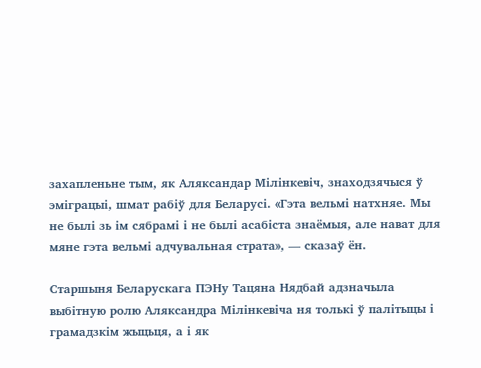захапленьне тым, як Аляксандар Мілінкевіч, знаходзячыся ў эміграцыі, шмат рабіў для Беларусі. «Гэта вельмі натхняе. Мы не былі зь ім сябрамі і не былі асабіста знаёмыя, але нават для мяне гэта вельмі адчувальная страта», — сказаў ён.

Старшыня Беларускага ПЭНу Тацяна Нядбай адзначыла выбітную ролю Аляксандра Мілінкевіча ня толькі ў палітыцы і грамадзкім жыцьця, а і як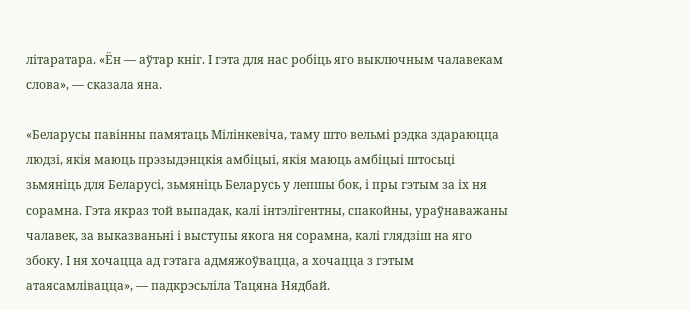літаратара. «Ён — аўтар кніг. І гэта для нас робіць яго выключным чалавекам слова», — сказала яна.

«Беларусы павінны памятаць Мілінкевіча, таму што вельмі рэдка здараюцца людзі, якія маюць прэзыдэнцкія амбіцыі, якія маюць амбіцыі штосьці зьмяніць для Беларусі, зьмяніць Беларусь у лепшы бок, і пры гэтым за іх ня сорамна. Гэта якраз той выпадак, калі інтэлігентны, спакойны, ураўнаважаны чалавек, за выказваньні і выступы якога ня сорамна, калі глядзіш на яго збоку. І ня хочацца ад гэтага адмяжоўвацца, а хочацца з гэтым атаясамлівацца», — падкрэсьліла Тацяна Нядбай.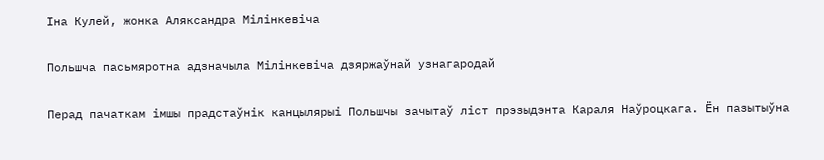Іна Кулей, жонка Аляксандра Мілінкевіча

Польшча пасьмяротна адзначыла Мілінкевіча дзяржаўнай узнагародай

Перад пачаткам імшы прадстаўнік канцылярыі Польшчы зачытаў ліст прэзыдэнта Караля Наўроцкага. Ён пазытыўна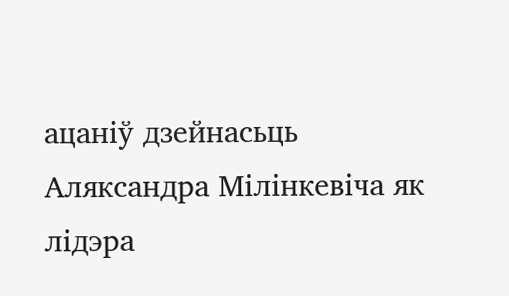ацаніў дзейнасьць Аляксандра Мілінкевіча як лідэра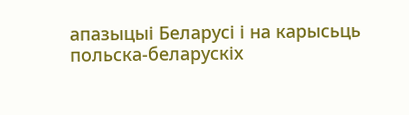апазыцыі Беларусі і на карысьць польска-беларускіх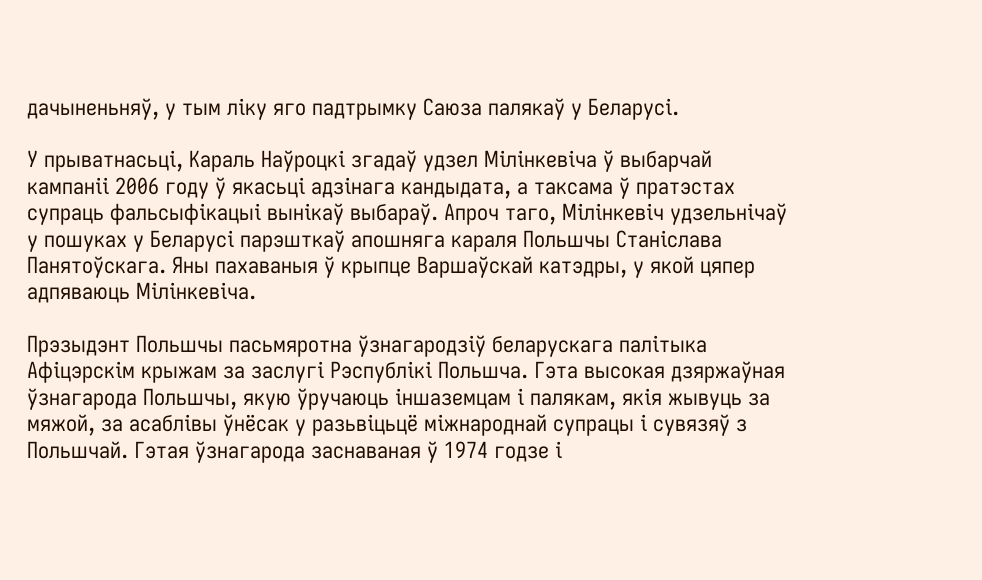дачыненьняў, у тым ліку яго падтрымку Саюза палякаў у Беларусі.

У прыватнасьці, Караль Наўроцкі згадаў удзел Мілінкевіча ў выбарчай кампаніі 2006 году ў якасьці адзінага кандыдата, а таксама ў пратэстах супраць фальсыфікацыі вынікаў выбараў. Апроч таго, Мілінкевіч удзельнічаў у пошуках у Беларусі парэшткаў апошняга караля Польшчы Станіслава Панятоўскага. Яны пахаваныя ў крыпце Варшаўскай катэдры, у якой цяпер адпяваюць Мілінкевіча.

Прэзыдэнт Польшчы пасьмяротна ўзнагародзіў беларускага палітыка Афіцэрскім крыжам за заслугі Рэспублікі Польшча. Гэта высокая дзяржаўная ўзнагарода Польшчы, якую ўручаюць іншаземцам і палякам, якія жывуць за мяжой, за асаблівы ўнёсак у разьвіцьцё міжнароднай супрацы і сувязяў з Польшчай. Гэтая ўзнагарода заснаваная ў 1974 годзе і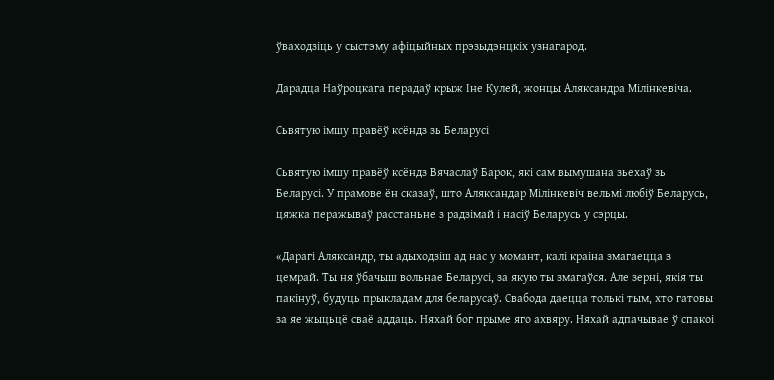ўваходзіць у сыстэму афіцыйных прэзыдэнцкіх узнагарод.

Дарадца Наўроцкага перадаў крыж Іне Кулей, жонцы Аляксандра Мілінкевіча.

Сьвятую імшу правёў ксёндз зь Беларусі

Сьвятую імшу правёў ксёндз Вячаслаў Барок, які сам вымушана зьехаў зь Беларусі. У прамове ён сказаў, што Аляксандар Мілінкевіч вельмі любіў Беларусь, цяжка перажываў расстаньне з радзімай і насіў Беларусь у сэрцы.

«Дарагі Аляксандр, ты адыходзіш ад нас у момант, калі краіна змагаецца з цемрай. Ты ня ўбачыш вольнае Беларусі, за якую ты змагаўся. Але зерні, якія ты пакінуў, будуць прыкладам для беларусаў. Свабода даецца толькі тым, хто гатовы за яе жыцьцё сваё аддаць. Няхай бог прыме яго ахвяру. Няхай адпачывае ў спакоі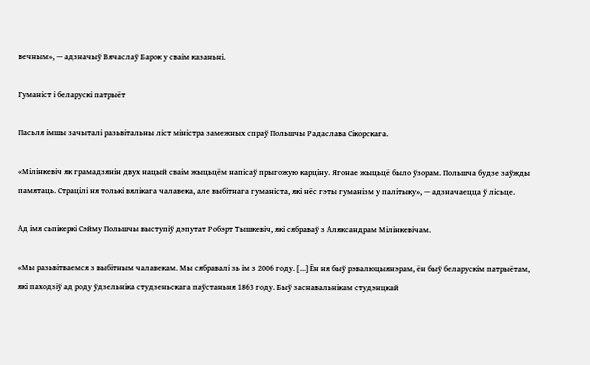вечным», — адзначыў Вячаслаў Барок у сваім казаньні.

Гуманіст і беларускі патрыёт

Пасьля імшы зачыталі разьвітальны ліст міністра замежных спраў Польшчы Радаслава Сікорскага.

«Мілінкевіч як грамадзянін двух нацый сваім жыцьцём напісаў прыгожую карціну. Ягонае жыцьцё было ўзорам. Польшча будзе заўжды памятаць. Страцілі ня толькі вялікага чалавека, але выбітнага гуманіста, які нёс гэты гуманізм у палітыку», — адзначаецца ў лісьце.

Ад імя сьпікеркі Сэйму Польшчы выступіў дэпутат Робэрт Тышкевіч, які сябраваў з Аляксандрам Мілінкевічам.

«Мы разьвітваемся з выбітным чалавекам. Мы сябравалі зь ім з 2006 году. [...] Ён ня быў рэвалюцыянэрам, ён быў беларускім патрыётам, які паходзіў ад роду ўдзельніка студзеньскага паўстаньня 1863 году. Быў заснавальнікам студэнцкай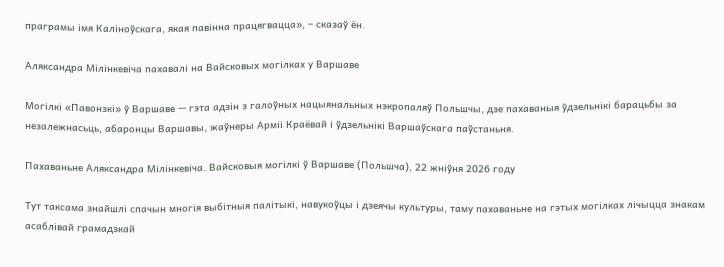праграмы імя Каліноўскага, якая павінна працягвацца», – сказаў ён.

Аляксандра Мілінкевіча пахавалі на Вайсковых могілках у Варшаве

Могілкі «Павонзкі» ў Варшаве — гэта адзін з галоўных нацыянальных нэкропаляў Польшчы, дзе пахаваныя ўдзельнікі барацьбы за незалежнасьць, абаронцы Варшавы, жаўнеры Арміі Краёвай і ўдзельнікі Варшаўскага паўстаньня.

Пахаваньне Аляксандра Мілінкевіча. Вайсковыя могілкі ў Варшаве (Польшча), 22 жніўня 2026 году

Тут таксама знайшлі спачын многія выбітныя палітыкі, навукоўцы і дзеячы культуры, таму пахаваньне на гэтых могілках лічыцца знакам асаблівай грамадзкай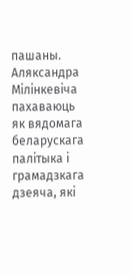пашаны. Аляксандра Мілінкевіча пахаваюць як вядомага беларускага палітыка і грамадзкага дзеяча, які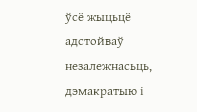ўсё жыцьцё адстойваў незалежнасьць, дэмакратыю і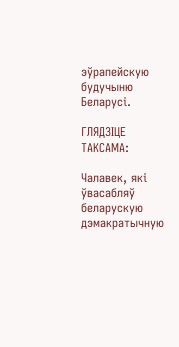эўрапейскую будучыню Беларусі.

ГЛЯДЗІЦЕ ТАКСАМА:

Чалавек, які ўвасабляў беларускую дэмакратычную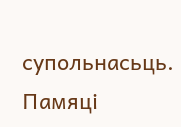супольнасьць. Памяці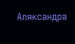Аляксандра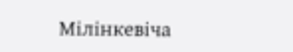Мілінкевіча